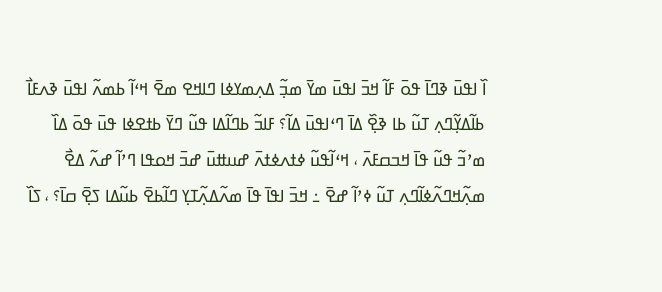ߊ߰ ߊߟߎ߫ ߢߣߊ߫ ߟߋ߫ ߓߊ߬ ߞߏ߫ ߊߟߎ߫ ߘߌ߫ ߘߏ߲߬ ߡߍ߲ߘߌߦߊ ߣߊߞߐ ߘߐ߫ ߞߵߊ߬ ߕߘߍ߬ ߊߟߎ߫ ߢߍߓߊ߯ ߕߊ߬ߡߌ߲߬ߣߍ߲ ߠߎ߬ ߕߊ ߢߐ߲߰ ߡߊ߫ ߣߵߊߟߎ߫ ߡߊ߬؟ ߓߊߏ߬ ߕߣߊ߬ߡߊ ߟߎ߬ ߣߌ߫ ߕߙߐߦߊ ߟߎ߫ ߟߋ߫ ߡߊ߰ ߘߴߏ߬ ߟߎ߬ ߟߊ߫ ߞߏߛߓߍ߫ ، ߞߵߊ߬ߟߎ߬ ߦߙߍߦߙߍ߫ ߝߎߚߎ߫ ߝߏ߫ ߞߋߟߊ ߣߴߊ߬ ߝߍ߬ ߡߐ߯ ߘߍ߲߬ߞߣߍ߬ߦߊ߬ߣߍ߲ ߠߎ߬ ߦߴߊ߬ ߝߐ߫ ߸ ߞߏ߫ ߊߟߊ߫ ߟߊ߫ ߘߍ߬ߡߍ߲߬ߠߌ߲ ߣߊ߬ߕߐ߫ ߕߎ߬ߡߊ ߖߐ߲߫ ߛߊ߫؟ ، ߖߊ߰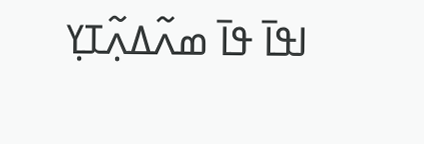ߊߟߊ߫ ߟߊ߫ ߘߍ߬ߡߍ߲߬ߠߌ߲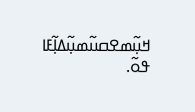ߞߎ߲߬ߘߐߛߎ߬ߘߎ߲߬ߡߊ߲߬ߓߊ ߟߋ߬.